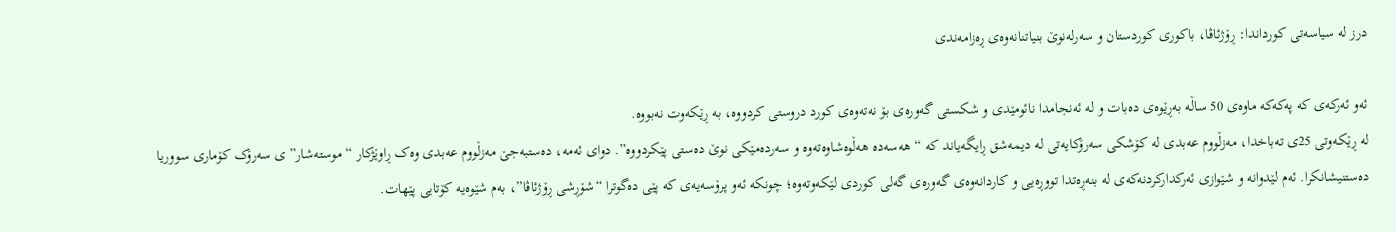درز لە سیاسەتی کورداندا: ڕۆژئاڤا، باکوری کوردستان و سەرلەنوێ بنیاتنانەوەی ڕەزامەندی

ئەو ئەرکەی کە پەکەکە ماوەی 50 ساڵە بەڕێوەی دەبات و لە ئەنجامدا نائومێدی و شکستی گەورەی بۆ نەتەوەی کورد دروستی کردووە، بە ڕێکەوت نەبووە.
لە ڕێکەوتی 25ی تەباخدا، مەزڵووم عەبدی لە کۆشکی سەرۆکایەتی لە دیمەشق ڕایگەیاند کە “هەسەدە هەڵوەشاوەتەوە و سەردەمێکی نوێ دەستی پێکردووە”. دوای ئەمە، دەستبەجێ مەزڵووم عەبدی وەک ڕاوێژکار “موستەشار”ی سەرۆک کۆماری سووریا دەستنیشانکرا. ئەم لێدوانە و شێوازی ئەرکدارکردنەکەی لە بنەڕەتدا تووڕەیی و کاردانەوەی گەورەی گەلی کوردی لێکەوتەوە؛ چونکە ئەو پرۆسەیەی کە پێی دەگوترا “شۆڕشی ڕۆژئاڤا”، بەم شێوەیە کۆتایی پێهات.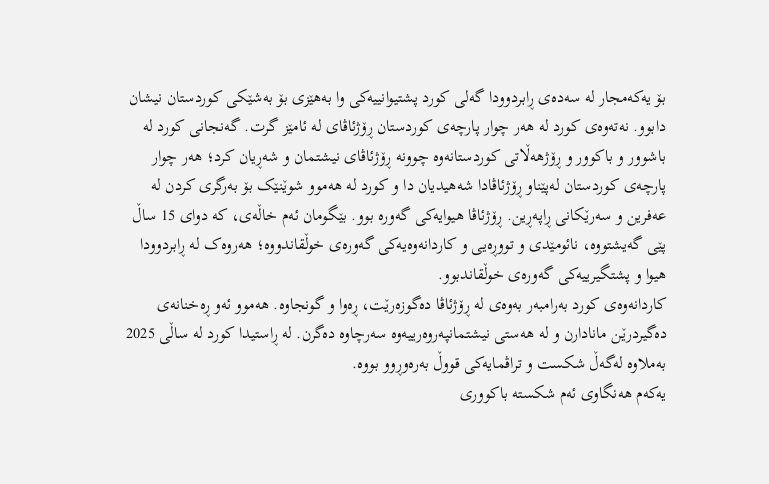بۆ یەکەمجار لە سەدەی ڕابردوودا گەلی کورد پشتیوانییەکی وا بەهێزی بۆ بەشێکی کوردستان نیشان دابوو. نەتەوەی کورد لە هەر چوار پارچەی کوردستان ڕۆژئاڤای لە ئامێز گرت. گەنجانی کورد لە باشوور و باکوور و ڕۆژهەڵاتی کوردستانەوە چوونە ڕۆژئاڤای نیشتمان و شەڕیان کرد؛ هەر چوار پارچەی کوردستان لەپێناو ڕۆژئاڤادا شەهیدیان دا و کورد لە هەموو شوێنێک بۆ بەرگری کردن لە عەفرین و سەرێکانی ڕاپەڕین. ڕۆژئاڤا هیوایەکی گەورە بوو. بێگومان ئەم خاڵەی، کە دوای 15 ساڵ پێی گەیشتووە، نائومێدی و تووڕەیی و کاردانەوەیەکی گەورەی خوڵقاندووە؛ هەروەک لە ڕابردوودا هیوا و پشتگیرییەکی گەورەی خوڵقاندبوو.
کاردانەوەی کورد بەرامبەر بەوەی لە ڕۆژئاڤا دەگوزەرێت، ڕەوا و گونجاوە. هەموو ئەو ڕەخنانەی دەگیردرێن مانادارن و لە هەستی نیشتمانپەروەرییەوە سەرچاوە دەگرن. لە ڕاستیدا کورد لە ساڵی 2025 بەملاوە لەگەڵ شکست و تراڤمایەکی قووڵ بەرەوڕوو بووە.
یەکەم هەنگاوی ئەم شکستە باکووری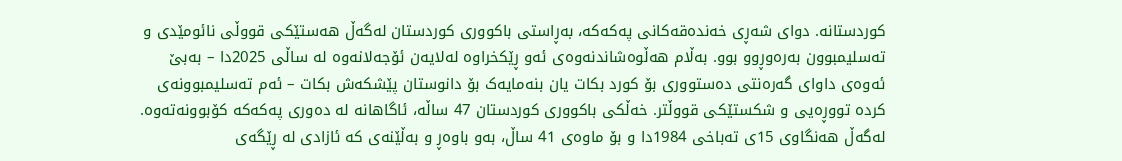کوردستانە. دوای شەڕی خەندەقەکانی پەکەکە، بەڕاستی باکووری کوردستان لەگەڵ هەستێکی قووڵی نائومێدی و تەسلیمبوون بەرەوڕوو بوو. بەڵام هەڵوەشاندنەوەی ئەو ڕێکخراوە لەلایەن ئۆجەلانەوە لە ساڵی 2025دا – بەبێ ئەوەی داوای گەرەنتی دەستووری بۆ کورد بکات یان بنەمایەک بۆ دانوستان پێشکەش بکات – ئەم تەسلیمبوونەی کردە تووڕەیی و شکستێکی قووڵتر. خەڵکی باکووری کوردستان 47 ساڵە، ئاگاهانە لە دەوری پەکەکە کۆبوونەتەوە. لەگەڵ هەنگاوی 15ی تەباخی 1984دا و بۆ ماوەی 41 ساڵ، بەو باوەڕ و بەڵێنەی کە ئازادی لە ڕێگەی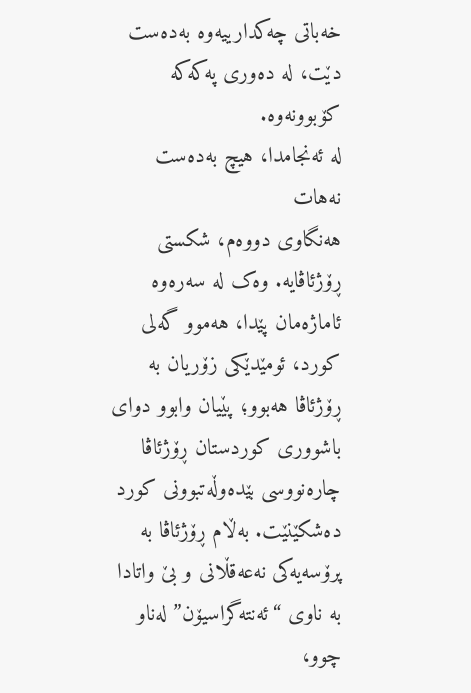خەباتی چەکدارییەوە بەدەست دێت، لە دەوری پەکەکە کۆبوونەوە.
لە ئەنجامدا، هیچ بەدەست نەهات
هەنگاوی دووەم، شکستی ڕۆژئاڤایە. وەک لە سەرەوە ئاماژەمان پێدا، هەموو گەلی کورد، ئومێدێکی زۆریان بە ڕۆژئاڤا هەبوو؛ پێیان وابوو دوای باشووری کوردستان ڕۆژئاڤا چارەنووسی بێدەوڵەتبوونی کورد دەشکێنێت. بەڵام ڕۆژئاڤا بە پرۆسەیەکی نەعەقڵانی و بێ واتادا بە ناوی “ئەنتەگراسیۆن” لەناو چوو،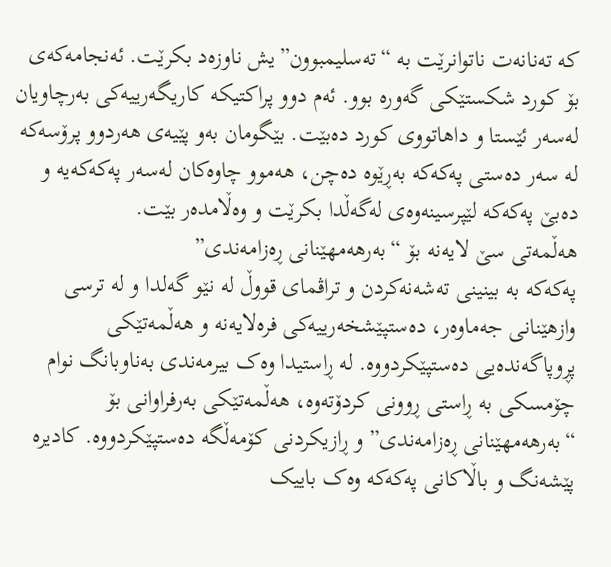کە تەنانەت ناتوانرێت بە “تەسلیمبوون”یش ناوزەد بکرێت. ئەنجامەکەی بۆ کورد شکستێکی گەورە بوو. ئەم دوو پراکتیکە کاریگەرییەکی بەرچاویان لەسەر ئێستا و داهاتووی کورد دەبێت. بێگومان بەو پێیەی هەردوو پرۆسەکە لە سەر دەستی پەکەکە بەڕێوە دەچن، هەموو چاوەکان لەسەر پەکەکەیە و دەبێ پەکەکە لێپرسینەوەی لەگەڵدا بکرێت و وەڵامدەر بێت.
هەڵمەتی سێ لایەنە بۆ “بەرهەمهێنانی ڕەزامەندی”
پەکەکە بە بینینی تەشەنەکردن و تراڤمای قووڵ لە نێو گەلدا و لە ترسی وازهێنانی جەماوەر، دەستپێشخەرییەکی فرەلایەنە و هەڵمەتێکی پڕوپاگەندەیی دەستپێکردووە. لە ڕاستیدا وەک بیرمەندی بەناوبانگ نوام چۆمسکی بە ڕاستی ڕوونی کردۆتەوە، هەڵمەتێکی بەرفراوانی بۆ “بەرهەمهێنانی ڕەزامەندی” و ڕازیکردنی کۆمەڵگە دەستپێکردووە. کادیرە پێشەنگ و باڵاکانی پەکەکە وەک باییک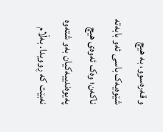و قەرەسوو، بە هیچ شێوەیەک باسی ئەو بابەتە ناکەن؛ وەک ئەوەی هیچ پەیوەندییەکیان بەو شتەوە نەبێت کە ڕوویدا. بەڵام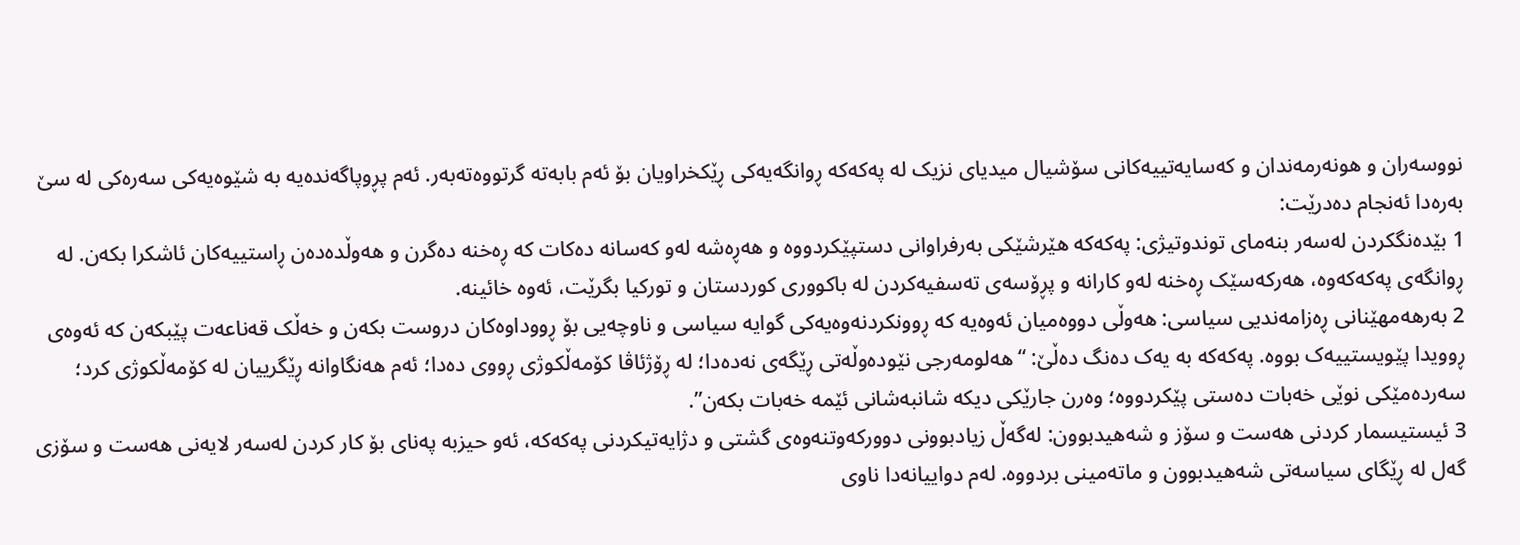نووسەران و هونەرمەندان و کەسایەتییەکانی سۆشیال میدیای نزیک لە پەکەکە ڕوانگەیەکی ڕێکخراویان بۆ ئەم بابەتە گرتووەتەبەر. ئەم پڕوپاگەندەیە بە شێوەیەکی سەرەکی لە سێ بەرەدا ئەنجام دەدرێت:
1 بێدەنگکردن لەسەر بنەمای توندوتیژی: پەکەکە هێرشێکی بەرفراوانی دستپێکردووە و هەڕەشە لەو کەسانە دەکات کە ڕەخنە دەگرن و هەوڵدەدەن ڕاستییەکان ئاشکرا بکەن. لە ڕوانگەی پەکەکەوە، هەرکەسێک ڕەخنە لەو کارانە و پڕۆسەی تەسفیەکردن لە باکووری کوردستان و تورکیا بگرێت، ئەوە خائینە.
2 بەرهەمهێنانی ڕەزامەندیی سیاسی: هەوڵی دووەمیان ئەوەیە کە ڕوونکردنەوەیەکی گوایە سیاسی و ناوچەیی بۆ ڕووداوەکان دروست بکەن و خەڵک قەناعەت پێبکەن کە ئەوەی ڕوویدا پێویستییەک بووە. پەکەکە بە یەک دەنگ دەڵێ: “هەلومەرجی نێودەوڵەتی ڕێگەی نەدەدا؛ لە ڕۆژئاڤا کۆمەڵکوژی ڕووی دەدا؛ ئەم هەنگاوانە ڕێگرییان لە کۆمەڵکوژی کرد؛ سەردەمێکی نوێی خەبات دەستی پێکردووە؛ وەرن جارێکی دیکە شانبەشانی ئێمە خەبات بکەن”.
3 ئیستیسمار کردنی هەست و سۆز و شەهیدبوون: لەگەڵ زیادبوونی دوورکەوتنەوەی گشتی و دژایەتیکردنی پەکەکە، ئەو حیزبە پەنای بۆ کار کردن لەسەر لایەنی هەست و سۆزی گەل لە ڕێگای سیاسەتی شەهیدبوون و ماتەمینی بردووە. لەم دواییانەدا ناوی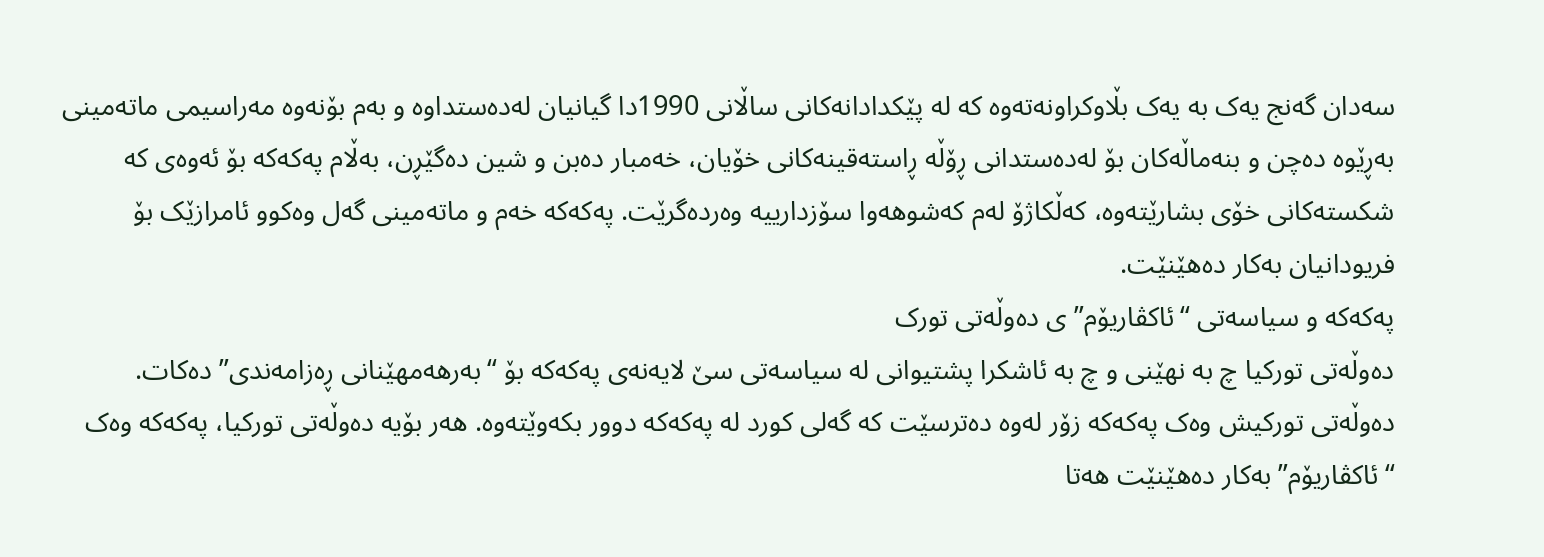سەدان گەنج یەک بە یەک بڵاوکراونەتەوە کە لە پێکدادانەکانی ساڵانی 1990دا گیانیان لەدەستداوە و بەم بۆنەوە مەراسیمی ماتەمینی بەڕێوە دەچن و بنەماڵەکان بۆ لەدەستدانی ڕۆڵە ڕاستەقینەکانی خۆیان، خەمبار دەبن و شین دەگێڕن، بەڵام پەکەکە بۆ ئەوەی کە شکستەکانی خۆی بشارێتەوە، کەڵکاژۆ لەم کەشوهەوا سۆزدارییە وەردەگرێت. پەکەکە خەم و ماتەمینی گەل وەکوو ئامرازێک بۆ فریودانیان بەکار دەهێنێت.
پەکەکە و سیاسەتی “ئاکڤاریۆم”ی دەوڵەتی تورک
دەوڵەتی تورکیا چ بە نهێنی و چ بە ئاشکرا پشتیوانی لە سیاسەتی سێ لایەنەی پەکەکە بۆ “بەرهەمهێنانی ڕەزامەندی” دەکات. دەوڵەتی تورکیش وەک پەکەکە زۆر لەوە دەترسێت کە گەلی کورد لە پەکەکە دوور بکەوێتەوە. هەر بۆیە دەوڵەتی تورکیا، پەکەکە وەک “ئاکڤاریۆم” بەکار دەهێنێت هەتا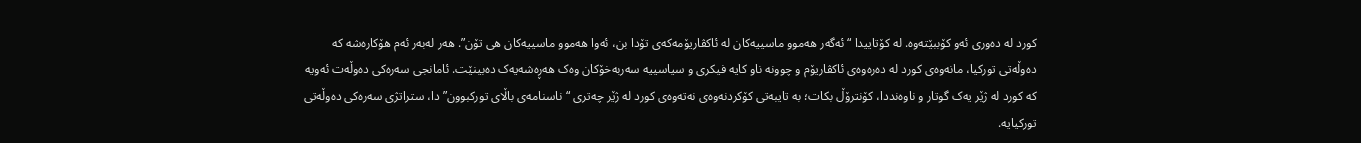کورد لە دەوری ئەو کۆببێتەوە. لە کۆتاییدا “ئەگەر هەموو ماسییەکان لە ئاکڤاریۆمەکەی تۆدا بن، ئەوا هەموو ماسییەکان هی تۆن”. هەر لەبەر ئەم هۆکارەشە کە دەوڵەتی تورکیا، مانەوەی کورد لە دەرەوەی ئاکڤاریۆم و چوونە ناو کایە فیکری و سیاسییە سەربەخۆکان وەک هەڕەشەیەک دەبینێت. ئامانجی سەرەکی دەوڵەت ئەویە کە کورد لە ژێر یەک گوتار و ناوەنددا، کۆنترۆڵ بکات؛ بە تایبەتی کۆکردنەوەی نەتەوەی کورد لە ژێر چەتری “ناسنامەی باڵای تورکبوون”دا، ستراتژی سەرەکی دەوڵەتی تورکیایە.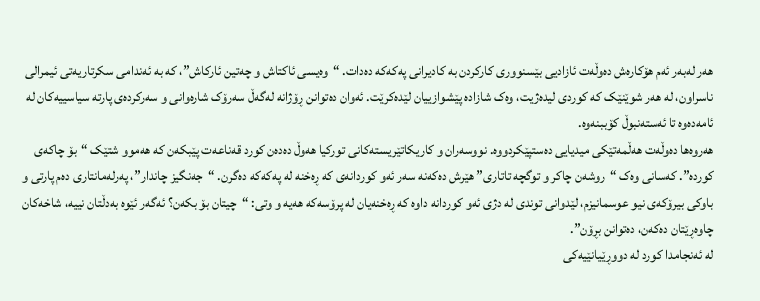هەر لەبەر ئەم هۆکارەش دەوڵەت ئازادیی بێسنووری کارکردن بە کادیرانی پەکەکە دەدات. “وەیسی ئاکتاش و چەتین ئارکاش”، کە بە ئەندامی سکرتاریەتی ئیمرالی ناسراون، لە هەر شوێنێک کە کوردی لیدەژیت، وەک شازادە پێشوازییان لێدەکرێت. ئەوان دەتوانن ڕۆژانە لەگەڵ سەرۆک شارەوانی و سەرکردەی پارتە سیاسییەکان لە ئامەدەوە تا ئەستەنبوڵ کۆببنەوە.
هەروەها دەوڵەت هەڵمەتێکی میدیایی دەستپێکردووە. نووسەران و کاریکاتێریستەکانی تورکیا هەوڵ دەدەن کورد قەناعەت پێبکەن کە هەموو شتێک “بۆ چاکەی کوردە”. کەسانی وەک “روشەن چاکر و توگچە تاتاری” هێرش دەکەنە سەر ئەو کوردانەی کە ڕەخنە لە پەکەکە دەگرن. “جەنگیز چاندار”، پەرلەمانتاری دەم پارتی و باوکی بیرۆکەی نیو عوسمانیزم، لێدوانی توندی لە دژی ئەو کوردانە داوە کە ڕەخنەیان لە پرۆسەکە هەیە و وتی: “چیتان بۆ بکەن؟ ئەگەر ئێوە بەدڵتان نییە، شاخەکان چاوەڕێتان دەکەن، دەتوانن بڕۆن”.
لە ئەنجامدا کورد لە دووڕێیانێیەکی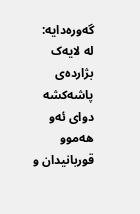گەورەدایە:
لە لایەک بژاردەی پاشەکشە دوای ئەو هەموو قوربانیدان و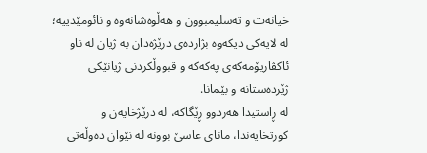خیانەت و تەسلیمبوون و هەڵوەشانەوە و نائومێدییە؛
لە لایەکی دیکەوە بژاردەی درێژەدان بە ژیان لە ناو ئاکڤاریۆمەکەی پەکەکە و قبووڵکردنی ژیانێکی ژێردەستانە و بێمانا.
لە ڕاستیدا هەردوو ڕێگاکە، لە درێژخایەن و کورتخایەندا، مانای عاسێ بوونە لە نێوان دەوڵەتی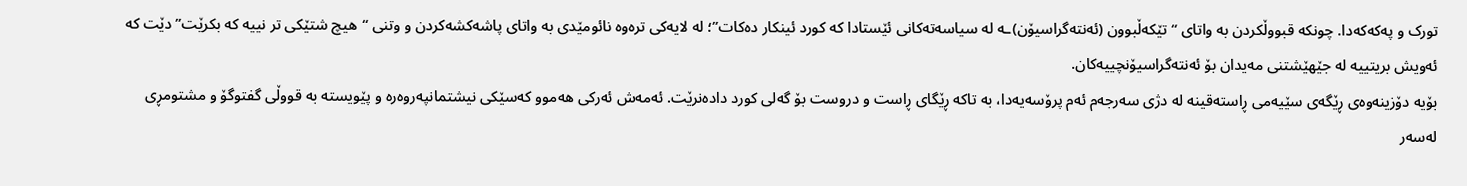تورک و پەکەکەدا. چونکە قبووڵکردن بە واتای “تێکەڵبوون (ئەنتەگراسیۆن)ـە لە سیاسەتەکانی ئێستادا کە کورد ئینکار دەکات”؛ لە لایەکی ترەوە نائومێدی بە واتای پاشەکشەکردن و وتنی “هیچ شتێکی تر نییە کە بکرێت” دێت کە ئەویش بریتییە لە جێهێشتنی مەیدان بۆ ئەنتەگراسیۆنچییەکان.
بۆیە دۆزینەوەی ڕێگەی سێیەمی ڕاستەقینە لە دژی سەرجەم ئەم پرۆسەیەدا، بە تاکە ڕێگای ڕاست و دروست بۆ گەلی کورد دادەنرێت. ئەمەش ئەرکی هەموو کەسێکی نیشتمانپەروەرە و پێویستە بە قووڵی گفتوگۆ و مشتومڕی لەسەر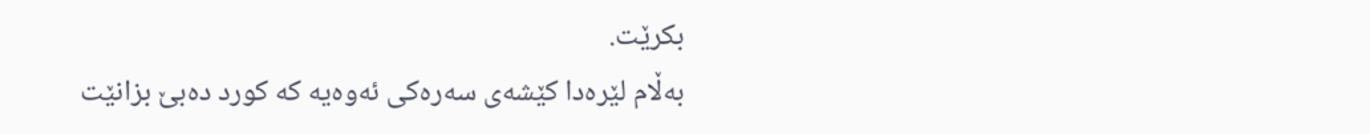بکرێت.
بەڵام لێرەدا کێشەی سەرەکی ئەوەیە کە کورد دەبێ بزانێت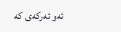ئەو ئەرکەی کە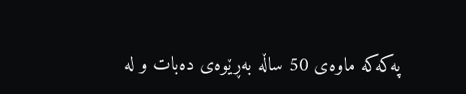پەکەکە ماوەی 50 ساڵە بەڕێوەی دەبات و لە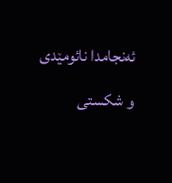ئەنجامدا نائومێدی و شکستی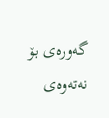گەورەی بۆ نەتەوەی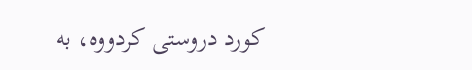کورد دروستی کردووە، بە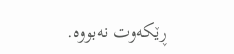ڕێکەوت نەبووە.